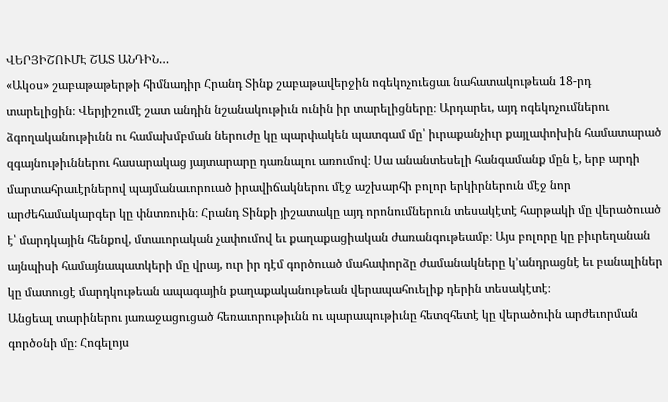ՎԵՐՅԻՇՈՒՄԷ ՇԱՏ ԱՆԴԻՆ…
«Ակօս» շաբաթաթերթի հիմնադիր Հրանդ Տինք շաբաթավերջին ոգեկոչուեցաւ նահատակութեան 18-րդ տարելիցին։ Վերյիշումէ շատ անդին նշանակութիւն ունին իր տարելիցները։ Արդարեւ, այդ ոգեկոչումներու ձգողականութիւնն ու համախմբման ներուժը կը պարփակեն պատգամ մը՝ իւրաքանչիւր քայլափոխին համատարած զգայնութիւններու հասարակաց յայտարարը դառնալու առումով։ Սա անանտեսելի հանգամանք մըն է, երբ արդի մարտահրաւէրներով պայմանաւորուած իրավիճակներու մէջ աշխարհի բոլոր երկիրներուն մէջ նոր արժեհամակարգեր կը փնտռուին։ Հրանդ Տինքի յիշատակը այդ որոնումներուն տեսակէտէ հարթակի մը վերածուած է՝ մարդկային հենքով, մտաւորական չափումով եւ քաղաքացիական ժառանգութեամբ։ Այս բոլորը կը բիւրեղանան այնպիսի համայնապատկերի մը վրայ, ուր իր դէմ գործուած մահափորձը ժամանակները կ՚անդրացնէ եւ բանալիներ կը մատուցէ մարդկութեան ապագային քաղաքականութեան վերապահուելիք դերին տեսակէտէ։
Անցեալ տարիներու յառաջացուցած հեռաւորութիւնն ու պարապութիւնը հետզհետէ կը վերածուին արժեւորման գործօնի մը։ Հոգելոյս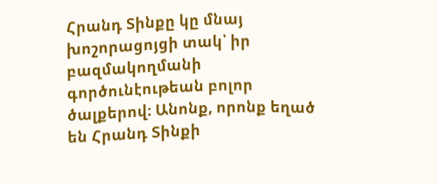Հրանդ Տինքը կը մնայ խոշորացոյցի տակ՝ իր բազմակողմանի գործունէութեան բոլոր ծալքերով։ Անոնք, որոնք եղած են Հրանդ Տինքի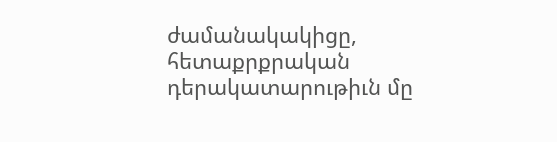ժամանակակիցը, հետաքրքրական դերակատարութիւն մը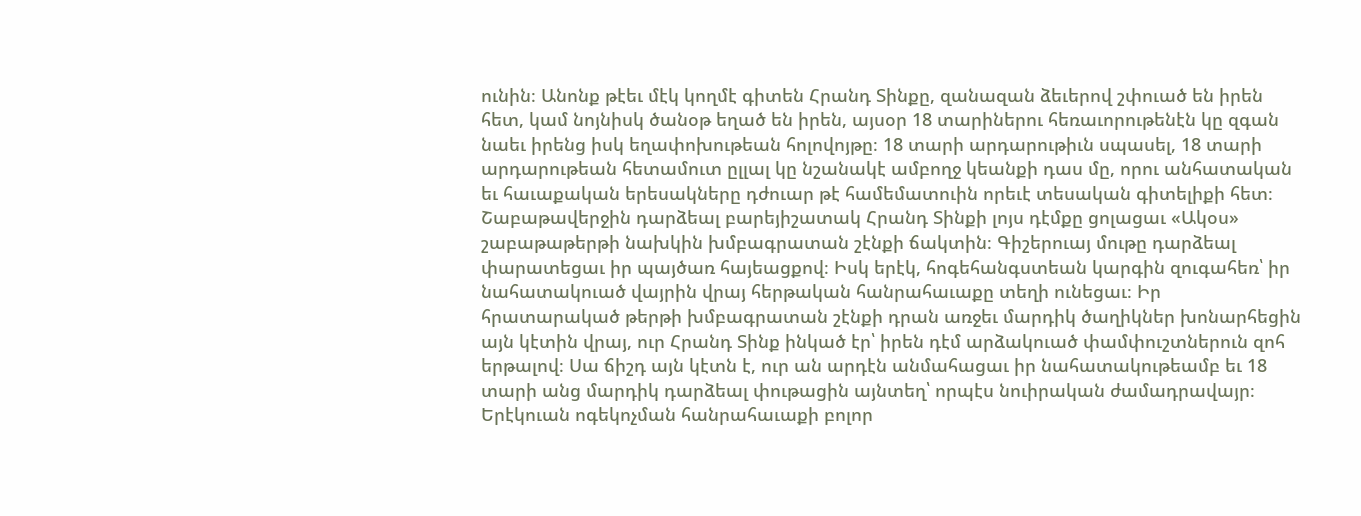ունին։ Անոնք թէեւ մէկ կողմէ գիտեն Հրանդ Տինքը, զանազան ձեւերով շփուած են իրեն հետ, կամ նոյնիսկ ծանօթ եղած են իրեն, այսօր 18 տարիներու հեռաւորութենէն կը զգան նաեւ իրենց իսկ եղափոխութեան հոլովոյթը։ 18 տարի արդարութիւն սպասել, 18 տարի արդարութեան հետամուտ ըլլալ կը նշանակէ ամբողջ կեանքի դաս մը, որու անհատական եւ հաւաքական երեսակները դժուար թէ համեմատուին որեւէ տեսական գիտելիքի հետ։
Շաբաթավերջին դարձեալ բարեյիշատակ Հրանդ Տինքի լոյս դէմքը ցոլացաւ «Ակօս» շաբաթաթերթի նախկին խմբագրատան շէնքի ճակտին։ Գիշերուայ մութը դարձեալ փարատեցաւ իր պայծառ հայեացքով։ Իսկ երէկ, հոգեհանգստեան կարգին զուգահեռ՝ իր նահատակուած վայրին վրայ հերթական հանրահաւաքը տեղի ունեցաւ։ Իր հրատարակած թերթի խմբագրատան շէնքի դրան առջեւ մարդիկ ծաղիկներ խոնարհեցին այն կէտին վրայ, ուր Հրանդ Տինք ինկած էր՝ իրեն դէմ արձակուած փամփուշտներուն զոհ երթալով։ Սա ճիշդ այն կէտն է, ուր ան արդէն անմահացաւ իր նահատակութեամբ եւ 18 տարի անց մարդիկ դարձեալ փութացին այնտեղ՝ որպէս նուիրական ժամադրավայր։
Երէկուան ոգեկոչման հանրահաւաքի բոլոր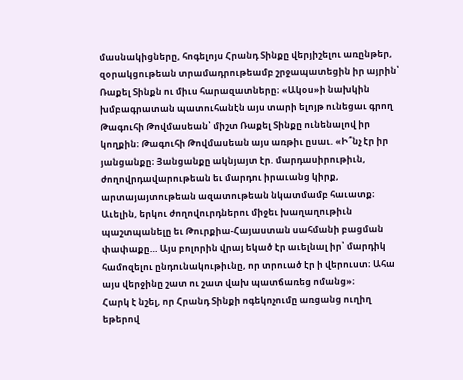մասնակիցները, հոգելոյս Հրանդ Տինքը վերյիշելու առընթեր, զօրակցութեան տրամադրութեամբ շրջապատեցին իր այրին՝ Ռաքել Տինքն ու միւս հարազատները։ «Ակօս»ի նախկին խմբագրատան պատուհանէն այս տարի ելոյթ ունեցաւ գրող Թագուհի Թովմասեան՝ միշտ Ռաքել Տինքը ունենալով իր կողքին։ Թագուհի Թովմասեան այս առթիւ ըսաւ. «Ի՞նչ էր իր յանցանքը։ Յանցանքը ակնյայտ էր. մարդասիրութիւն, ժողովրդավարութեան եւ մարդու իրաւանց կիրք, արտայայտութեան ազատութեան նկատմամբ հաւատք։ Աւելին, երկու ժողովուրդներու միջեւ խաղաղութիւն պաշտպանելը եւ Թուրքիա-Հայաստան սահմանի բացման փափաքը… Այս բոլորին վրայ եկած էր աւելնալ իր՝ մարդիկ համոզելու ընդունակութիւնը, որ տրուած էր ի վերուստ։ Ահա այս վերջինը շատ ու շատ վախ պատճառեց ոմանց»։
Հարկ է նշել, որ Հրանդ Տինքի ոգեկոչումը առցանց ուղիղ եթերով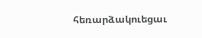հեռարձակուեցաւ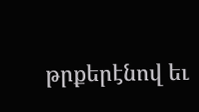թրքերէնով եւ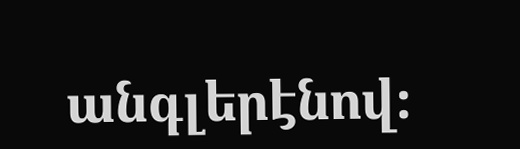անգլերէնով։